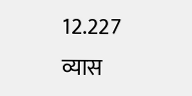12.227
व्यास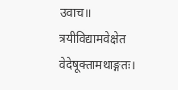उवाच॥
त्रयीविद्यामवेक्षेत वेदेषूक्तामथाङ्गतः।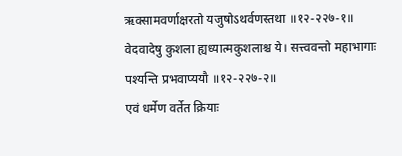ऋक्सामवर्णाक्षरतो यजुषोऽथर्वणस्तथा ॥१२-२२७-१॥
वेदवादेषु कुशला ह्यध्यात्मकुशलाश्च ये। सत्त्ववन्तो महाभागाः पश्यन्ति प्रभवाप्ययौ ॥१२-२२७-२॥
एवं धर्मेण वर्तेत क्रियाः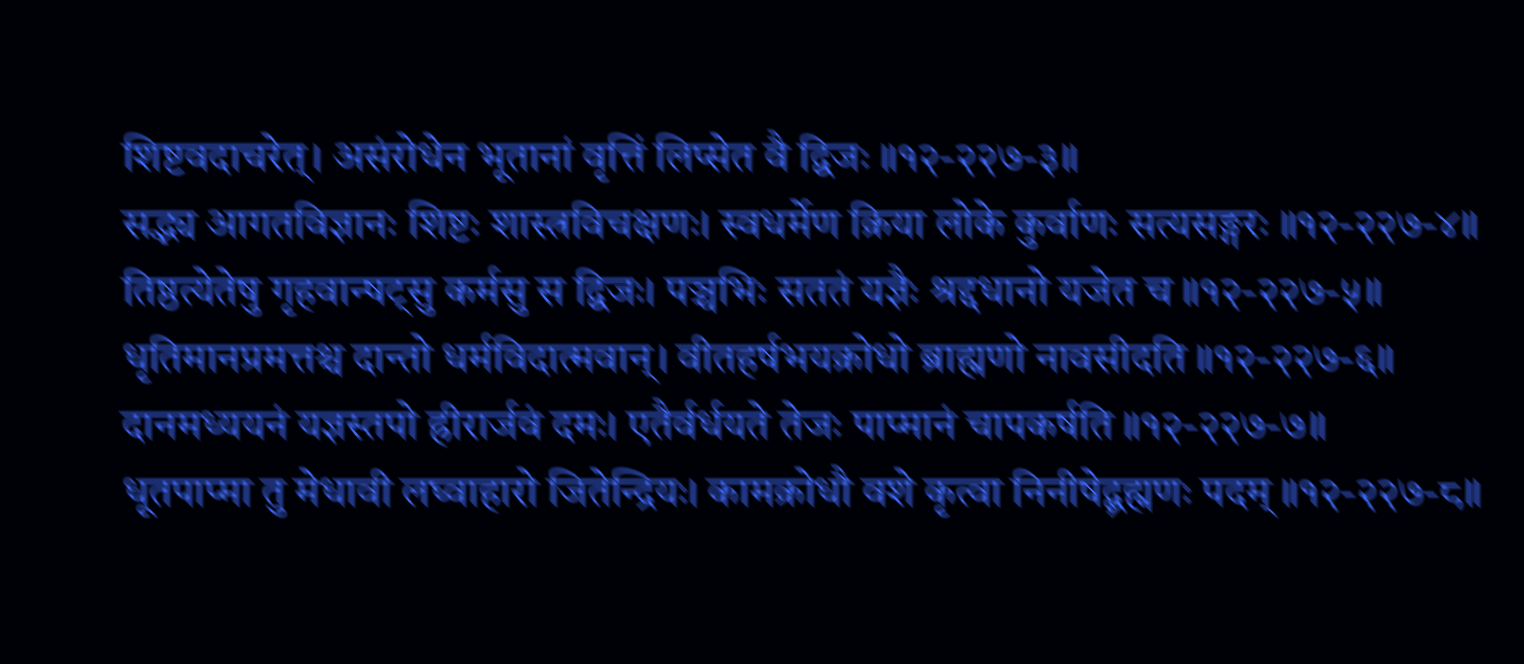शिष्टवदाचरेत्। असंरोधेन भूतानां वृत्तिं लिप्सेत वै द्विजः ॥१२-२२७-३॥
सद्भ्य आगतविज्ञानः शिष्टः शास्त्रविचक्षणः। स्वधर्मेण क्रिया लोके कुर्वाणः सत्यसङ्गरः ॥१२-२२७-४॥
तिष्ठत्येतेषु गृहवान्षट्सु कर्मसु स द्विजः। पञ्चभिः सततं यज्ञैः श्रद्दधानो यजेत च ॥१२-२२७-५॥
धृतिमानप्रमत्तश्च दान्तो धर्मविदात्मवान्। वीतहर्षभयक्रोधो ब्राह्मणो नावसीदति ॥१२-२२७-६॥
दानमध्ययनं यज्ञस्तपो ह्रीरार्जवं दमः। एतैर्वर्धयते तेजः पाप्मानं चापकर्षति ॥१२-२२७-७॥
धूतपाप्मा तु मेधावी लघ्वाहारो जितेन्द्रियः। कामक्रोधौ वशे कृत्वा निनीषेद्ब्रह्मणः पदम् ॥१२-२२७-८॥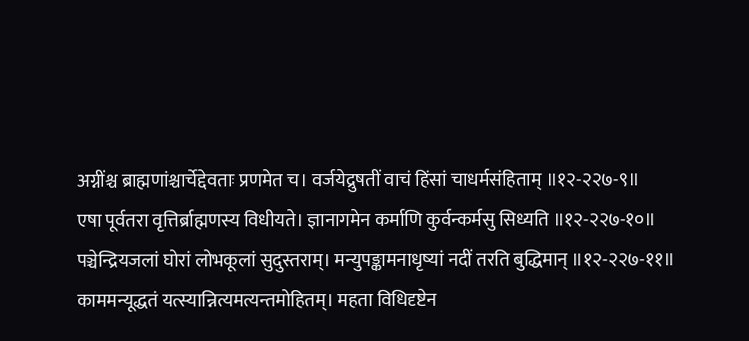अग्नींश्च ब्राह्मणांश्चार्चेद्देवताः प्रणमेत च। वर्जयेद्रुषतीं वाचं हिंसां चाधर्मसंहिताम् ॥१२-२२७-९॥
एषा पूर्वतरा वृत्तिर्ब्राह्मणस्य विधीयते। ज्ञानागमेन कर्माणि कुर्वन्कर्मसु सिध्यति ॥१२-२२७-१०॥
पञ्चेन्द्रियजलां घोरां लोभकूलां सुदुस्तराम्। मन्युपङ्कामनाधृष्यां नदीं तरति बुद्धिमान् ॥१२-२२७-११॥
काममन्यूद्धतं यत्स्यान्नित्यमत्यन्तमोहितम्। महता विधिदृष्टेन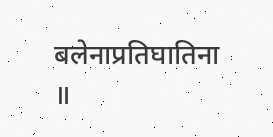बलेनाप्रतिघातिना ॥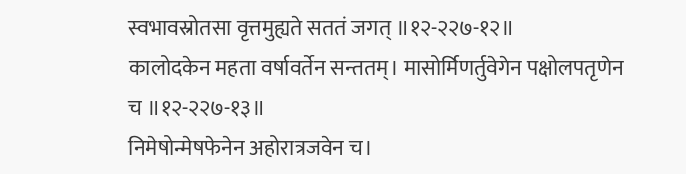स्वभावस्रोतसा वृत्तमुह्यते सततं जगत् ॥१२-२२७-१२॥
कालोदकेन महता वर्षावर्तेन सन्ततम्। मासोर्मिणर्तुवेगेन पक्षोलपतृणेन च ॥१२-२२७-१३॥
निमेषोन्मेषफेनेन अहोरात्रजवेन च।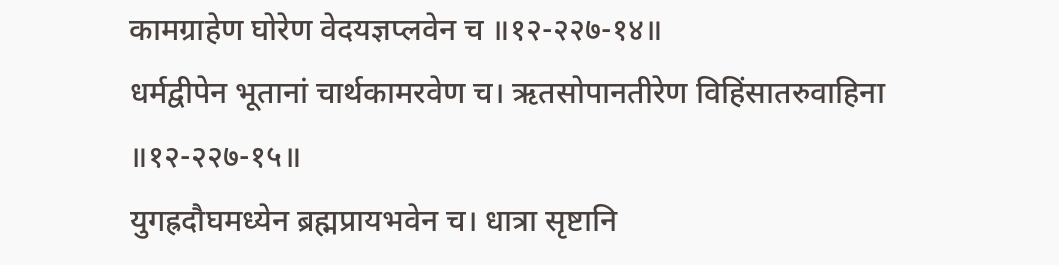कामग्राहेण घोरेण वेदयज्ञप्लवेन च ॥१२-२२७-१४॥
धर्मद्वीपेन भूतानां चार्थकामरवेण च। ऋतसोपानतीरेण विहिंसातरुवाहिना ॥१२-२२७-१५॥
युगह्रदौघमध्येन ब्रह्मप्रायभवेन च। धात्रा सृष्टानि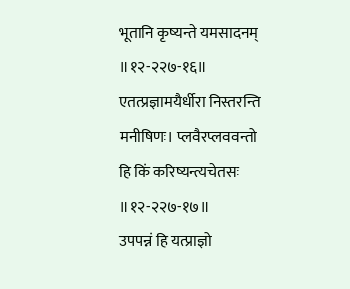भूतानि कृष्यन्ते यमसादनम् ॥१२-२२७-१६॥
एतत्प्रज्ञामयैर्धीरा निस्तरन्ति मनीषिणः। प्लवैरप्लववन्तो हि किं करिष्यन्त्यचेतसः ॥१२-२२७-१७॥
उपपन्नं हि यत्प्राज्ञो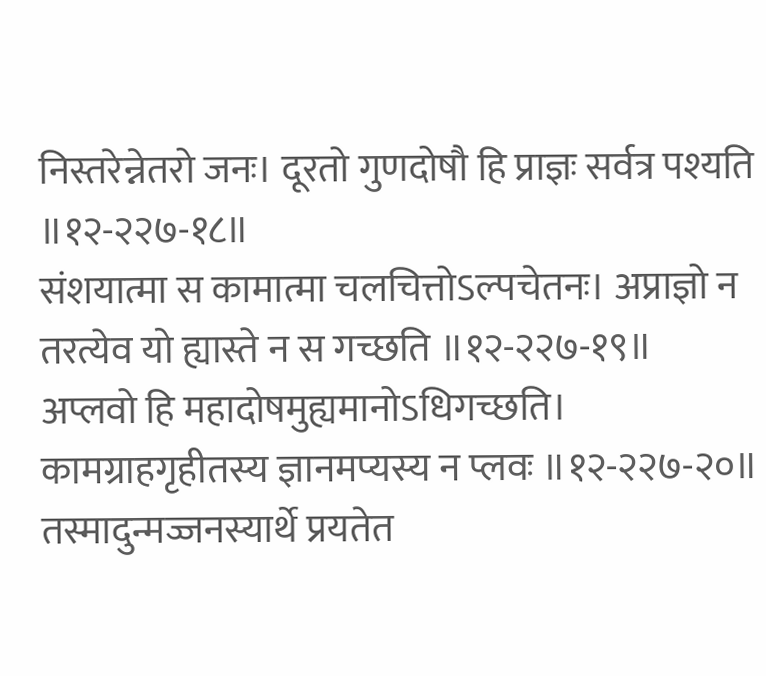निस्तरेन्नेतरो जनः। दूरतो गुणदोषौ हि प्राज्ञः सर्वत्र पश्यति ॥१२-२२७-१८॥
संशयात्मा स कामात्मा चलचित्तोऽल्पचेतनः। अप्राज्ञो न तरत्येव यो ह्यास्ते न स गच्छति ॥१२-२२७-१९॥
अप्लवो हि महादोषमुह्यमानोऽधिगच्छति। कामग्राहगृहीतस्य ज्ञानमप्यस्य न प्लवः ॥१२-२२७-२०॥
तस्मादुन्मज्जनस्यार्थे प्रयतेत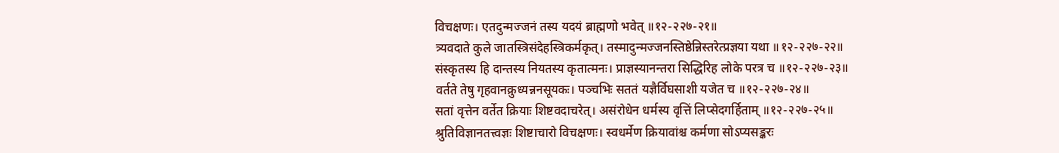विचक्षणः। एतदुन्मज्जनं तस्य यदयं ब्राह्मणो भवेत् ॥१२-२२७-२१॥
त्र्यवदाते कुले जातस्त्रिसंदेहस्त्रिकर्मकृत्। तस्मादुन्मज्जनस्तिष्ठेन्निस्तरेत्प्रज्ञया यथा ॥१२-२२७-२२॥
संस्कृतस्य हि दान्तस्य नियतस्य कृतात्मनः। प्राज्ञस्यानन्तरा सिद्धिरिह लोके परत्र च ॥१२-२२७-२३॥
वर्तते तेषु गृहवानक्रुध्यन्ननसूयकः। पञ्चभिः सततं यज्ञैर्विघसाशी यजेत च ॥१२-२२७-२४॥
सतां वृत्तेन वर्तेत क्रियाः शिष्टवदाचरेत्। असंरोधेन धर्मस्य वृत्तिं लिप्सेदगर्हिताम् ॥१२-२२७-२५॥
श्रुतिविज्ञानतत्त्वज्ञः शिष्टाचारो विचक्षणः। स्वधर्मेण क्रियावांश्च कर्मणा सोऽप्यसङ्करः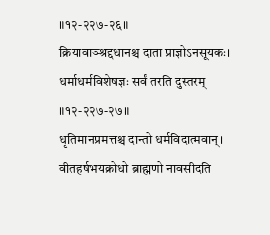॥१२-२२७-२६॥
क्रियावाञ्श्रद्दधानश्च दाता प्राज्ञोऽनसूयकः। धर्माधर्मविशेषज्ञः सर्वं तरति दुस्तरम् ॥१२-२२७-२७॥
धृतिमानप्रमत्तश्च दान्तो धर्मविदात्मवान्। वीतहर्षभयक्रोधो ब्राह्मणो नावसीदति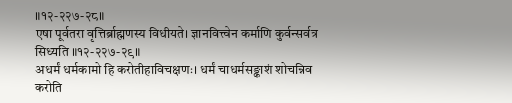॥१२-२२७-२८॥
एषा पूर्वतरा वृत्तिर्ब्राह्मणस्य विधीयते। ज्ञानवित्त्वेन कर्माणि कुर्वन्सर्वत्र सिध्यति ॥१२-२२७-२९॥
अधर्मं धर्मकामो हि करोतीहाविचक्षणः। धर्मं चाधर्मसङ्काशं शोचन्निव करोति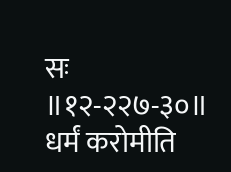सः ॥१२-२२७-३०॥
धर्मं करोमीति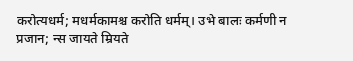करोत्यधर्म; मधर्मकामश्च करोति धर्मम्। उभे बालः कर्मणी न प्रजान; न्स जायते म्रियते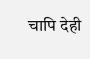चापि देही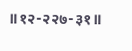॥१२-२२७-३१॥